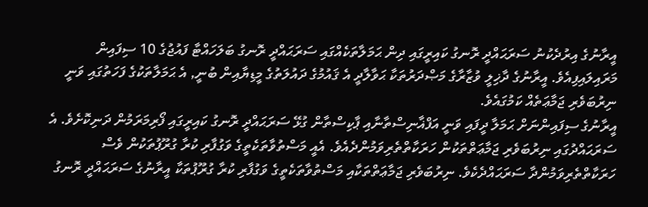އީރާނުގެ އިރުދެކުނު ސަރަޙައްދީ ރޮނގު ކައިރީގައި ދިން ޙަމަލާތަކެއްގައި ސަރަޙައްދީ ރޮނގު ބަލަހައްޓާ ފައުޖުގެ 10 ސިފައިން މަރައިލައިފިއެވެ. އީރާނުގެ ދާޚިލީ ވުޒާރާގެ މަޞްދަރުތަކާ ޙަވާލާދީ އެ ޤައުމުގެ ދައުލަތުގެ މީޑިޔާއިން ބުނީ, އެ ޙަމަލާތަކުގެ ފަހަތުގައި ވަނީ ނިރުބަވެރި ޖަމާޢަތެއް ކަމުގައެވެ.
އީރާނުގެ ސިފައިންނަށް ޙަމަލާ ދީފައި ވަނީ އަފްޣާނިސްތާނާއި ޕާކިސްތާން ގުޅޭ ސަރަޙައްދީ ރޮނގު ކައިރީގައި ފޯރިމަރަމުން ދަނިކޮށެވެ. އެ ސަރަޙައްދުގައި ނިރުބަވެރި ޖަމާޢަތްތަކުން ހަރަކާތްތެރިވަމުންދެއެވެ. އެއީ މަސްތުވާތަކެތީގެ ވަގުފާރި ކުރާ ގުރޫޕުތަކުން ވެސް ހަރަކާތްތެރިވަމުންދާ ސަރަޙައްދެކެވެ. ނިރުބަވެރި ޖަމާޢަތްތަކާއި މަސްތުވާތަކެތީގެ ވަގުފާރި ކުރާ ގުރޫޕުތަކާ އީރާނުގެ ސަރަޙައްދީ ރޮނގު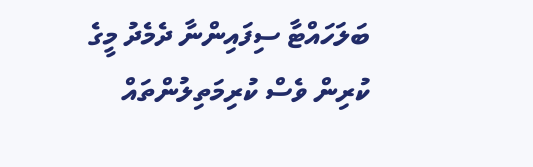ބަލަހައްޓާ ސިފައިންނާ ދެމެދު މީގެ ކުރިން ވެސް ކުރިމަތިލުންތައް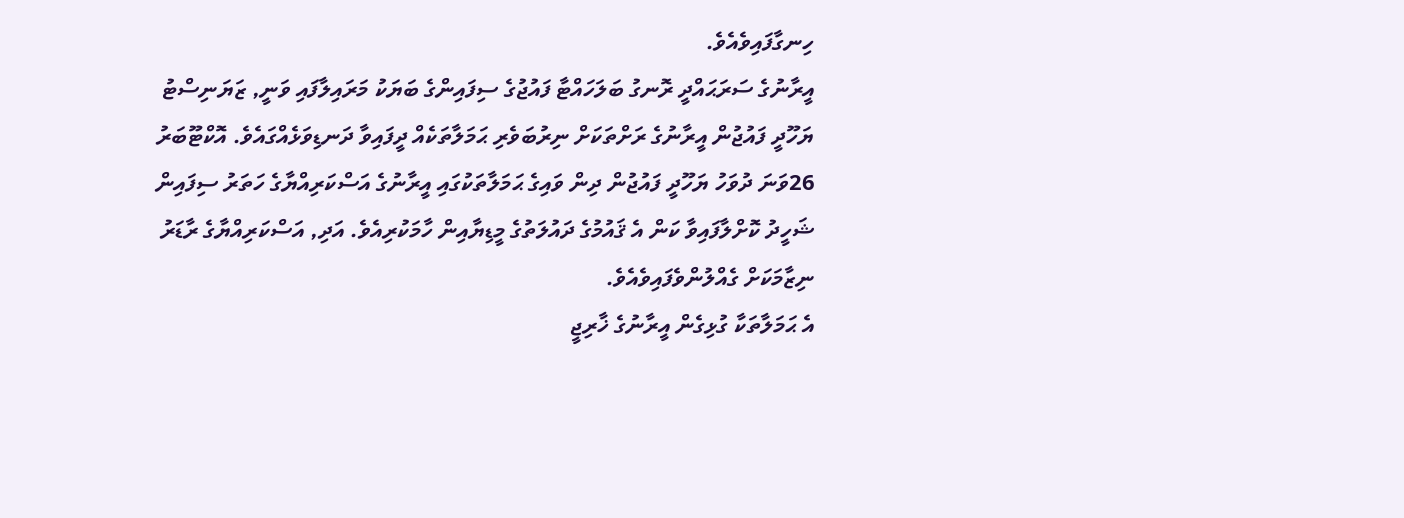ހިނގާފައިވެއެވެ.
އީރާނުގެ ސަރަޙައްދީ ރޮނގު ބަލަހައްޓާ ފައުޖުގެ ސިފައިންގެ ބަޔަކު މަރައިލާފައި ވަނީ, ޒަޔަނިސްޓު ޔަހޫދީ ފައުޖުން އީރާނުގެ ރަށްތަކަށް ނިރުބަވެރި ޙަމަލާތަކެއް ދީފައިވާ ދަނޑިވަޅެއްގައެވެ. އޮކްޓޫބަރު 26ވަނަ ދުވަހު ޔަހޫދީ ފައުޖުން ދިން ވައިގެ ޙަމަލާތަކުގައި އީރާނުގެ އަސްކަރިއްޔާގެ ހަތަރު ސިފައިން ޝަހީދު ކޮށްލާފައިވާ ކަން އެ ޤައުމުގެ ދައުލަތުގެ މީޑިޔާއިން ހާމަކުރިއެވެ. އަދި, އަސްކަރިއްޔާގެ ރާޑަރު ނިޒާމަކަށް ގެއްލުންވެފައިވެއެވެ.
އެ ޙަމަލާތަކާ ގުޅިގެން އީރާނުގެ ޚާރިޖީ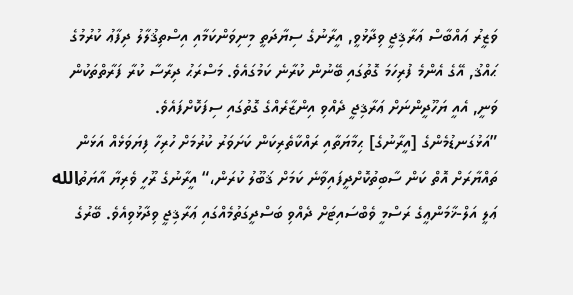ވަޒީރު ޢައްބާސް ޢަރާޤިޖީ ވިދާޅުވީ, އީރާނުގެ ސިޔާދަތީ މިނިވަންކަމާއި އިސްތިޤުލާލު ދިފާޢު ކުރުމުގެ ޙައްޤު, އޭގެ އެންމެ ފުރިހަމަ ގޮތުގައި ބޭނުން ކުރާނެ ކަމުގައެވެ. މަސްރަޙު ދިރާސާ ކުރާ ފަރާތްތަކުން ވަނީ, އެއީ ޔަހޫދީންނަށް ޢަރާޤިޖީ ދެއްވި އިންޒާރެއްގެ ގޮތުގައި ސިފަކޮށްފައެވެ.
”އަޅުގަނޑުމެންގެ [އީރާނުގެ] ޙިމާޔަތާއި ރައްކާތެރިކަން ކަށަވަރު ކުރުމަށް ހުރިހާ ފިޔަވަޅެއް އަޅަން ތައްޔާރަށް އޮތް ކަން ސާބިތުކޮށްދީފައިވާނެ ކަމަށް ޤަބޫލު ކުރަން،“ އީރާނުގެ ރޫހީ ވެރިޔާ އާޔަތުالله ޢަލީ އަލް-ޚާމަންޢީގެ ރަސްމީ ވެބްސައިޓަށް ދެއްވި ބަސްދީގަތުމެއްގައި ޢަރާޤިޖީ ވިދާޅުވިއެވެ. ބޭރުގެ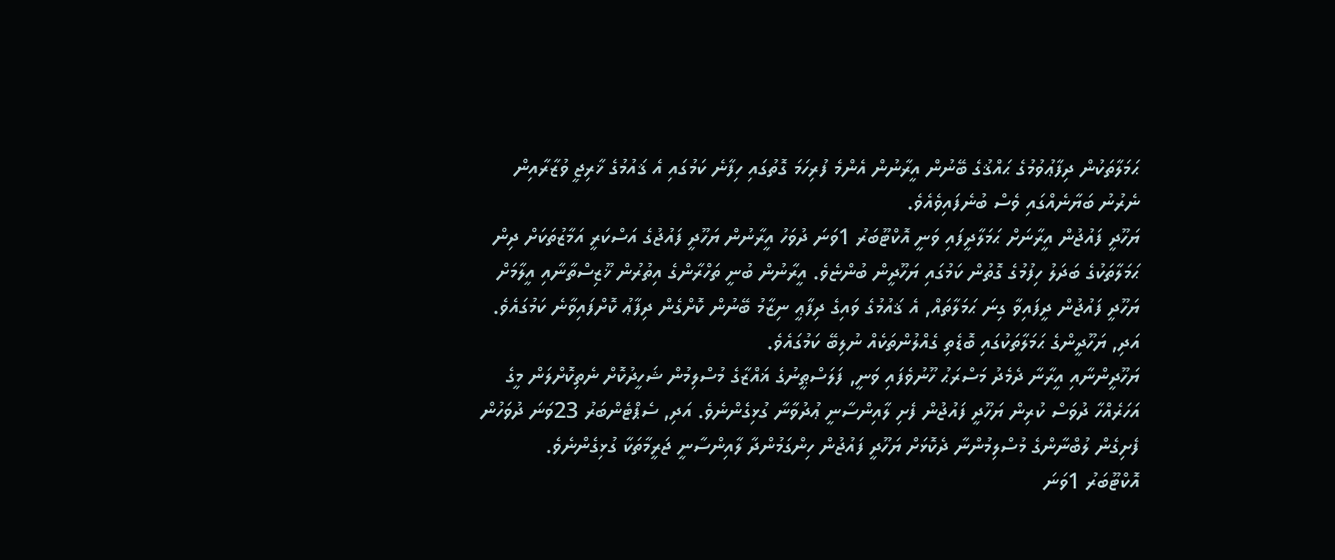ޙަމަލާތަކުން ދިފާޢުވުމުގެ ޙައްޤުގެ ބޭނުން އީރާނުން އެންމެ ފުރިހަމަ ގޮތުގައި ހިފާނެ ކަމުގައި އެ ޤައުމުގެ ޚާރިޖީ ވުޒާރާއިން ނެރުނު ބަޔާނެއްގައި ވެސް ބުނެފައިވެއެވެ.
ޔަހޫދީ ފައުޖުން އީރާނަށް ޙަމަލާދީފައި ވަނީ އޮކްޓޫބަރު 1ވަނަ ދުވަހު އީރާނުން ޔަހޫދީ ފައުޖުގެ އަސްކަރީ އަމާޒުތަކަށް ދިން ޙަމަލާތަކުގެ ބަދަލު ހިފުމުގެ ގޮތުން ކަމުގައި ޔަހޫދީން ބުންޏެވެ. އީރާނުން ބުނީ ތަހްރާންގެ އިތުރުން ޚޫޒިސްތާނާއި އީލާމަށް ޔަހޫދީ ފައުޖުން ދީފައިވާ ގިނަ ޙަމަލާތައް, އެ ޤައުމުގެ ވައިގެ ދިފާޢީ ނިޒާމު ބޭނުން ކޮށްގެން ދިފާޢު ކޮށްފައިވާނެ ކަމުގައެވެ. އަދި, ޔަހޫދީންގެ ޙަމަލާތަކުގައި ބޮޑެތި ގެއްލުންތަކެއް ނުލިބޭ ކަމުގައެވެ.
ޔަހޫދީންނާއި އީރާނާ ދެމެދު މަސްރަޙު ހޫނުވެފައި ވަނީ, ފަލަސްޠީނުގެ ޣައްޒާގެ މުސްލިމުން ޝަހީދުކޮށް ނެތިކޮށްލަން މީގެ އަހަރެއްހާ ދުވަސް ކުރިން ޔަހޫދީ ފައުޖުން ފެށި ލާއިންސާނީ ޢުދުވާނާ ގުޅިގެންނެވެ. އަދި, ސެޕްޓެންބަރު 23ވަނަ ދުވަހުން ފެށިގެން ލުބްނާންގެ މުސްލިމުންނާ ދެކޮޅަށް ޔަހޫދީ ފައުޖުން ހިންގަމުންދާ ލާއިންސާނީ ޖަރީމާތަކާ ގުޅިގެންނެވެ.
އޮކްޓޫބަރު 1ވަނަ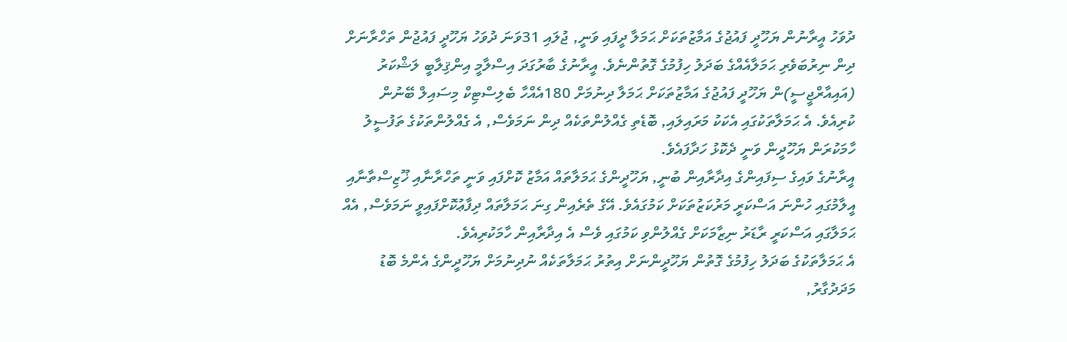ދުވަހު އީރާނުން ޔަހޫދީ ފައުޖުގެ އަމާޒުތަކަށް ޙަމަލާ ދީފައި ވަނީ, ޖުލައި 31ވަނަ ދުވަހު ޔަހޫދީ ފައުޖުން ތަހްރާނަށް ދިން ނިރުބަވެރި ޙަމަލާއެއްގެ ބަދަލު ހިފުމުގެ ގޮތުންނެވެ. އީރާނުގެ ބާރުގަދަ އިސްލާމީ އިންޤިލާބީ ލަޝްކަރު (އައިއާރްޖީސީ)ން ޔަހޫދީ ފައުޖުގެ އަމާޒުތަކަށް ޙަމަލާ ދިނުމަށް 180އެއްހާ ބެލިސްޓިކް މިސައިލް ބޭނުން ކުރިއެވެ. އެ ޙަމަލާތަކުގައި އެކަކު މަރައިލައި, ބޮޑެތި ގެއްލުންތަކެއް ދިން ނަމަވެސް, އެ ގެއްލުންތަކުގެ ތަފުސީލު ހާމަކުރަން ޔަހޫދީން ވަނީ ދެކޮޅު ހަދާފައެވެ.
އީރާނުގެ ވައިގެ ސިފައިންގެ އިދާރާއިން ބުނީ, ޔަހޫދީންގެ ޙަމަލާތައް އަމާޒު ކޮށްފައި ވަނީ ތަހްރާނާއި ޚޫޒިސްތާނާއި އީލާމުގައި ހުންނަ އަސްކަރީ މަރުކަޒުތަކަށް ކަމުގައެވެ. އޭގެ ތެރެއިން ގިނަ ޙަމަލާތައް ދިފާޢުކޮށްފައިވީ ނަމަވެސް, އެއް ޙަމަލާގައި އަސްކަރީ ރާޑަރު ނިޒާމަކަށް ގެއްލުންވި ކަމުގައި ވެސް އެ އިދާރާއިން ހާމަކުރިއެވެ.
އެ ޙަމަލާތަކުގެ ބަދަލު ހިފުމުގެ ގޮތުން ޔަހޫދީންނަށް އިތުރު ޙަމަލާތަކެއް ނުދިނުމަށް ޔަހޫދީންގެ އެންމެ ބޮޑު މަދަދުގާރު,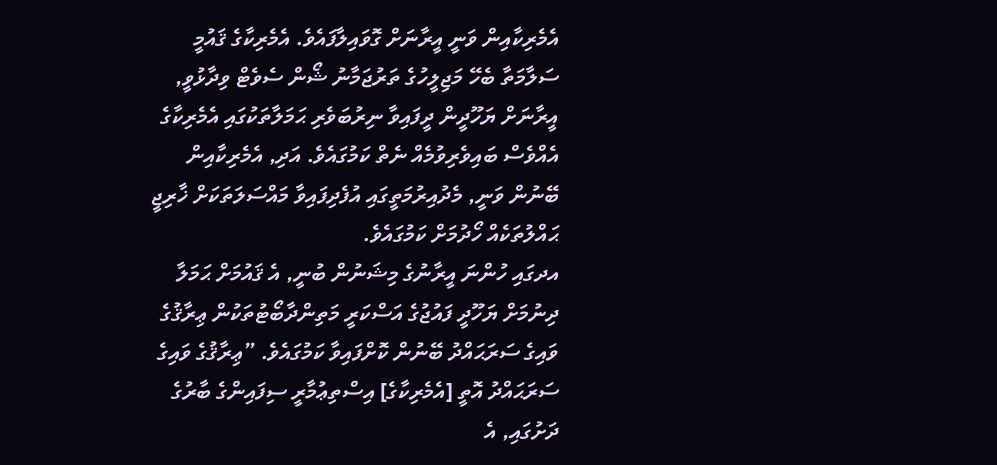އެމެރިކާއިން ވަނީ އީރާނަށް ގޮވައިލާފައެވެ. އެމެރިކާގެ ޤައުމީ ސަލާމަތާ ބެހޭ މަޖިލީހުގެ ތަރުޖަމާނު ޝޯން ސެވެޓް ވިދާޅުވީ, އީރާނަށް ޔަހޫދީން ދީފައިވާ ނިރުބަވެރި ޙަމަލާތަކުގައި އެމެރިކާގެ އެއްވެސް ބައިވެރިވުމެއް ނެތް ކަމުގައެވެ. އަދި, އެމެރިކާއިން ބޭނުން ވަނީ, މެދުއިރުމަތީގައި އުފެދިފައިވާ މައްސަލަތަކަށް ޚާރިޖީ ޙައްލުތަކެއް ހޯދުމަށް ކަމުގައެވެ.
އދގައި ހުންނަ އީރާނުގެ މިޝަނުން ބުނީ, އެ ޤައުމަށް ޙަމަލާ ދިނުމަށް ޔަހޫދީ ފައުޖުގެ އަސްކަރީ މަތިންދާބޯޓުތަކުން ޢިރާޤުގެ ވައިގެ ސަރަޙައްދު ބޭނުން ކޮށްފައިވާ ކަމުގައެވެ. ”ޢިރާޤުގެ ވައިގެ ސަރަޙައްދު އޮތީ [އެމެރިކާގެ] އިސްތިޢުމާރީ ސިފައިންގެ ބާރުގެ ދަށުގައި, އެ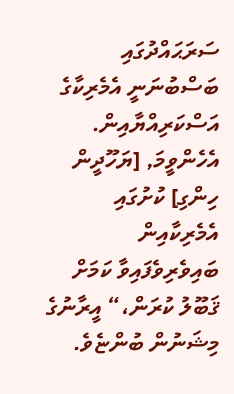ސަރަޙައްދުގައި ބަސްބުނަނީ އެމެރިކާގެ އަސްކަރިއްޔާއިން. އެހެންވީމަ, [ޔަހޫދީން ހިންގި] ކުށުގައި އެމެރިކާއިން ބައިވެރިވެފައިވާ ކަމަށް ޤަބޫލު ކުރަން،“ އީރާނުގެ މިޝަނުން ބުންޏެވެ.